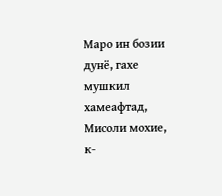Маро ин бозии дунё, гахе мушкил хамеафтад, Мисоли мохие, к-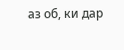аз об, ки дар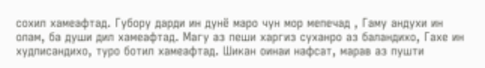сохил хамеафтад. Губору дарди ин дунё маро чун мор мепечад , Гаму андухи ин олам, ба души дил хамеафтад. Магу аз пеши харгиз суханро аз баландихо, Гахе ин худписандихо, туро ботил хамеафтад. Шикан оинаи нафсат, марав аз пушти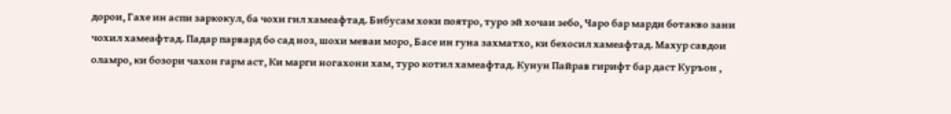дорои, Гахе ин аспи заркокул, ба чохи гил хамеафтад. Бибусам хоки поятро, туро эй хочаи зебо, Чаро бар марди ботакво зани чохил хамеафтад. Падар парвард бо сад ноз, шохи меваи моро, Басе ин гуна захматхо, ки бехосил хамеафтад. Махур савдои оламро, ки бозори чахон гарм аст, Ки марги ногахони хам, туро котил хамеафтад. Кунун Пайрав гирифт бар даст Куръон ,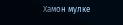Хамон мулке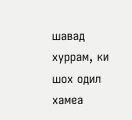шавад хуррам, ки шох одил хамеа